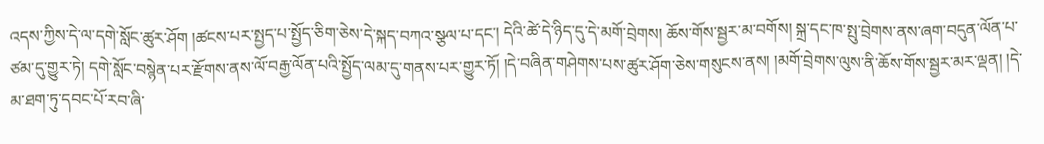འདས་ཀྱིས་དེ་ལ་དགེ་སློང་ཚུར་ཤོག །ཚངས་པར་སྤྱད་པ་སྤྱོད་ཅིག་ཅེས་དེ་སྐད་བཀའ་སྩལ་པ་དང་། དེའི་ཚེ་དེ་ཉིད་དུ་དེ་མགོ་བྲེགས། ཆོས་གོས་སྦྱར་མ་བགོས། སྐྲ་དང་ཁ་སྤུ་བྲེགས་ནས་ཞག་བདུན་ལོན་པ་ཙམ་དུ་གྱུར་ཏེ། དགེ་སློང་བསྙེན་པར་རྫོགས་ནས་ལོ་བརྒྱ་ལོན་པའི་སྤྱོད་ལམ་དུ་གནས་པར་གྱུར་ཏོ། །དེ་བཞིན་གཤེགས་པས་ཚུར་ཤོག་ཅེས་གསུངས་ནས། །མགོ་བྲེགས་ལུས་ནི་ཆོས་གོས་སྦྱར་མར་ལྡན། །དེ་མ་ཐག་ཏུ་དབང་པོ་རབ་ཞི་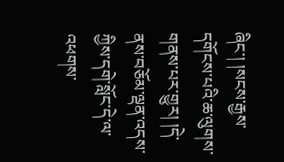ཞིང་། །སངས་རྒྱས་དགོངས་པའི་ཆ་ལུགས་གནས་པར་གྱུར། །དེ་ནས་བཅོམ་ལྡན་འདས་ཀྱིས་དགེ་སློང་དེ་ལ་འཕགས་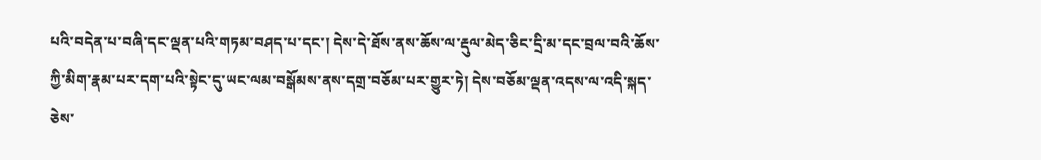པའི་བདེན་པ་བཞི་དང་ལྡན་པའི་གཏམ་བཤད་པ་དང་། དེས་དེ་ཐོས་ནས་ཆོས་ལ་རྡུལ་མེད་ཅིང་དྲི་མ་དང་བྲལ་བའི་ཆོས་ཀྱི་མིག་རྣམ་པར་དག་པའི་སྟེང་དུ་ཡང་ལམ་བསྒོམས་ནས་དགྲ་བཅོམ་པར་གྱུར་ཏེ། དེས་བཅོམ་ལྡན་འདས་ལ་འདི་སྐད་ཅེས་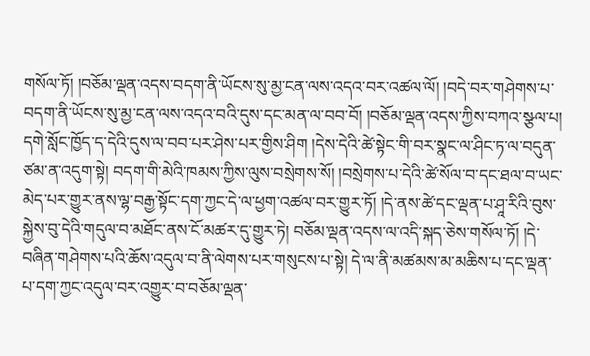གསོལ་ཏོ། །བཅོམ་ལྡན་འདས་བདག་ནི་ཡོངས་སུ་མྱ་ངན་ལས་འདའ་བར་འཚལ་ལོ། །བདེ་བར་གཤེགས་པ་བདག་ནི་ཡོངས་སུ་མྱ་ངན་ལས་འདའ་བའི་དུས་དང་མན་ལ་བབ་བོ། །བཅོམ་ལྡན་འདས་ཀྱིས་བཀའ་སྩལ་པ། དགེ་སློང་ཁྱོད་ད་དེའི་དུས་ལ་བབ་པར་ཤེས་པར་གྱིས་ཤིག །དེས་དེའི་ཚེ་སྟེང་གི་བར་སྣང་ལ་ཤིང་ཏ་ལ་བདུན་ཙམ་ན་འདུག་སྟེ། བདག་གི་མེའི་ཁམས་ཀྱིས་ལུས་བསྲེགས་སོ། །བསྲེགས་པ་དེའི་ཚེ་སོལ་བ་དང་ཐལ་བ་ཡང་མེད་པར་གྱུར་ནས་ལྷ་བརྒྱ་སྟོང་དག་ཀྱང་དེ་ལ་ཕྱག་འཚལ་བར་གྱུར་ཏོ། །དེ་ནས་ཚེ་དང་ལྡན་པ་ཤཱ་རིའི་བུས་སྐྱེས་བུ་དེའི་གདུལ་བ་མཐོང་ནས་ངོ་མཚར་དུ་གྱུར་ཏེ། བཅོམ་ལྡན་འདས་ལ་འདི་སྐད་ཅེས་གསོལ་ཏོ། །དེ་བཞིན་གཤེགས་པའི་ཆོས་འདུལ་བ་ནི་ལེགས་པར་གསུངས་པ་སྟེ། དེ་ལ་ནི་མཚམས་མ་མཆིས་པ་དང་ལྡན་པ་དག་ཀྱང་འདུལ་བར་འགྱུར་བ་བཅོམ་ལྡན་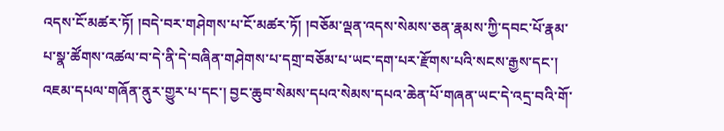འདས་ངོ་མཚར་ཏོ། །བདེ་བར་གཤེགས་པ་ངོ་མཚར་ཏོ། །བཅོམ་ལྡན་འདས་སེམས་ཅན་རྣམས་ཀྱི་དབང་པོ་རྣམ་པ་སྣ་ཚོགས་འཚལ་བ་དེ་ནི་དེ་བཞིན་གཤེགས་པ་དགྲ་བཅོམ་པ་ཡང་དག་པར་རྫོགས་པའི་སངས་རྒྱས་དང་། འཇམ་དཔལ་གཞོན་ནུར་གྱུར་པ་དང་། བྱང་ཆུབ་སེམས་དཔའ་སེམས་དཔའ་ཆེན་པོ་གཞན་ཡང་དེ་འདྲ་བའི་གོ་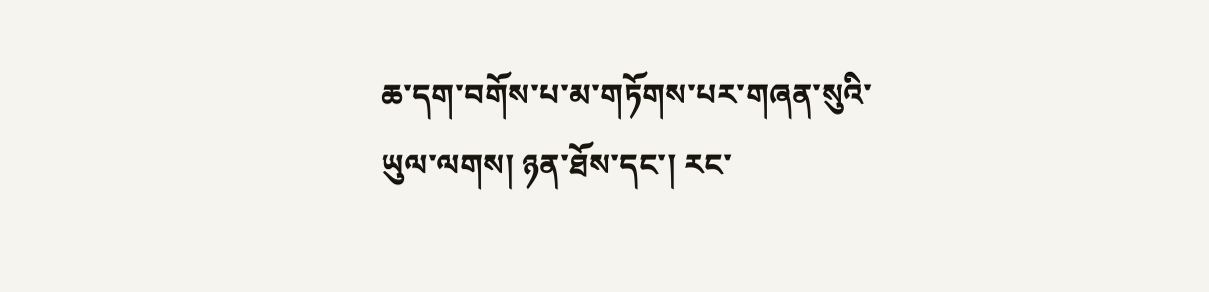ཆ་དག་བགོས་པ་མ་གཏོགས་པར་གཞན་སུའི་ཡུལ་ལགས། ཉན་ཐོས་དང་། རང་